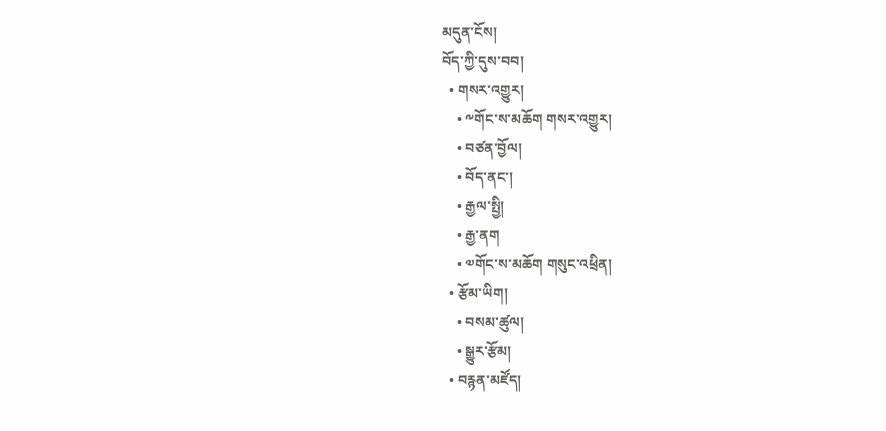མདུན་ངོས།
བོད་ཀྱི་དུས་བབ།
  • གསར་འགྱུར།
    • ༸གོང་ས་མཆོག གསར་འགྱུར།
    • བཙན་བྱོལ།
    • བོད་ནང་།
    • རྒྱལ་སྤྱི།
    • རྒྱ་ནག
    • ༧གོང་ས་མཆོག གསུང་འཕྲིན།
  • རྩོམ་ཡིག།
    • བསམ་ཚུལ།
    • སྒྱུར་རྩོམ།
  • བརྙན་མཛོད།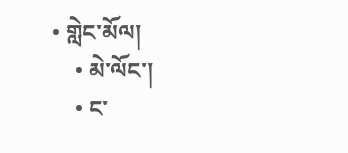• གླེང་མོལ།
    • མེ་ལོང་།
    • ང་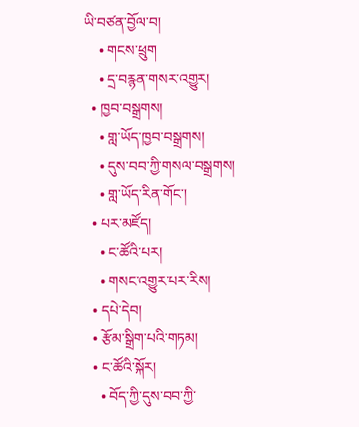ཡི་བཙན་བྱོལ་བ།
    • གངས་ཕྲུག
    • དྲ་བརྙན་གསར་འགྱུར།
  • ཁྱབ་བསྒྲགས།
    • གླ་ཡོད་ཁྱབ་བསྒྲགས།
    • དུས་བབ་ཀྱི་གསལ་བསྒྲགས།
    • གླ་ཡོད་རིན་གོང་།
  • པར་མཛོད།
    • ང་ཚོའི་པར།
    • གསང་འགྱུར་པར་རིས།
  • དཔེ་དེབ།
  • རྩོམ་སྒྲིག་པའི་གཏམ།
  • ང་ཚོའི་སྐོར།
    • བོད་ཀྱི་དུས་བབ་ཀྱི་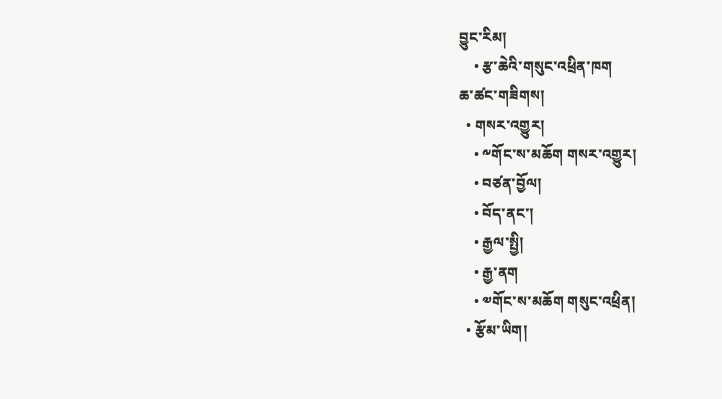བྱུང་རིམ།
    • རྩ་ཆེའི་གསུང་འཕྲིན་ཁག
ཆ་ཚང་གཟིགས།
  • གསར་འགྱུར།
    • ༸གོང་ས་མཆོག གསར་འགྱུར།
    • བཙན་བྱོལ།
    • བོད་ནང་།
    • རྒྱལ་སྤྱི།
    • རྒྱ་ནག
    • ༧གོང་ས་མཆོག གསུང་འཕྲིན།
  • རྩོམ་ཡིག།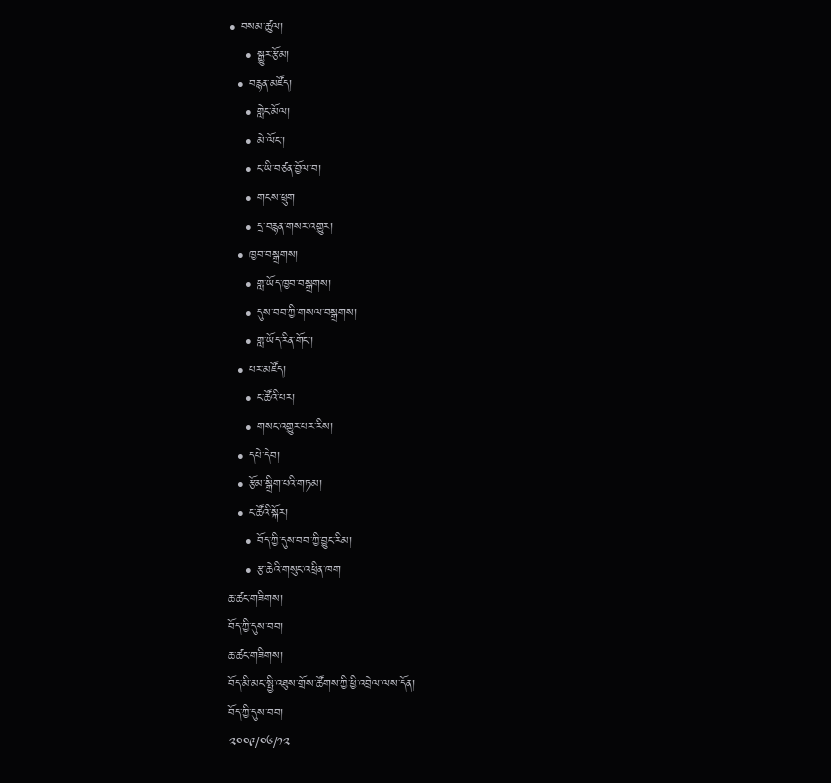• བསམ་ཚུལ།
    • སྒྱུར་རྩོམ།
  • བརྙན་མཛོད།
    • གླེང་མོལ།
    • མེ་ལོང་།
    • ང་ཡི་བཙན་བྱོལ་བ།
    • གངས་ཕྲུག
    • དྲ་བརྙན་གསར་འགྱུར།
  • ཁྱབ་བསྒྲགས།
    • གླ་ཡོད་ཁྱབ་བསྒྲགས།
    • དུས་བབ་ཀྱི་གསལ་བསྒྲགས།
    • གླ་ཡོད་རིན་གོང་།
  • པར་མཛོད།
    • ང་ཚོའི་པར།
    • གསང་འགྱུར་པར་རིས།
  • དཔེ་དེབ།
  • རྩོམ་སྒྲིག་པའི་གཏམ།
  • ང་ཚོའི་སྐོར།
    • བོད་ཀྱི་དུས་བབ་ཀྱི་བྱུང་རིམ།
    • རྩ་ཆེའི་གསུང་འཕྲིན་ཁག
ཆ་ཚང་གཟིགས།
བོད་ཀྱི་དུས་བབ།
ཆ་ཚང་གཟིགས།
བོད་མི་མང་སྤྱི་འཐུས་གྲོས་ཚོགས་ཀྱི་ཕྱི་འབྲེལ་ལས་དོན།
བོད་ཀྱི་དུས་བབ།
༢༠༠༩/༠༦/༡༢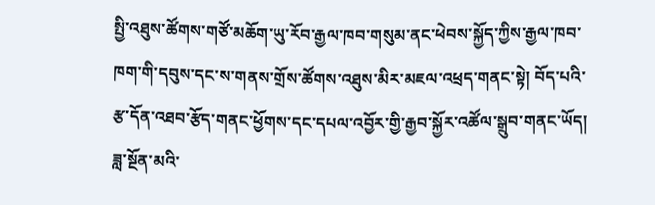སྤྱི་འཐུས་ཚོགས་གཙོ་མཆོག་ཡུ་རོབ་རྒྱལ་ཁབ་གསུམ་ནང་ཕེབས་སྐྱོད་ཀྱིས་རྒྱལ་ཁབ་ཁག་གི་དབུས་དང་ས་གནས་གྲོས་ཚོགས་འཐུས་མིར་མཇལ་འཕྲད་གནང་སྟེ། བོད་པའི་རྩ་དོན་འཐབ་རྩོད་གནང་ཕྱོགས་དང་དཔལ་འབྱོར་གྱི་རྒྱབ་སྐྱོར་འཚོལ་སྒྲུབ་གནང་ཡོད།
ཟླ་སྔོན་མའི་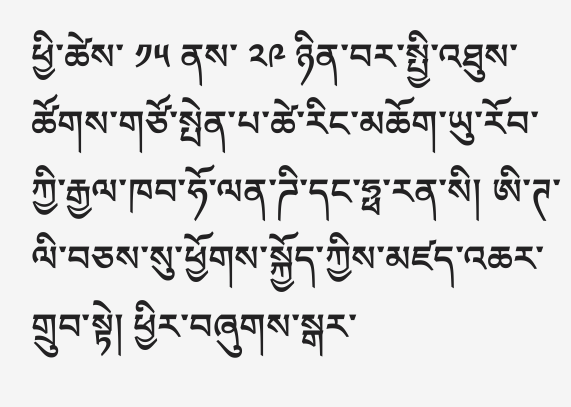ཕྱི་ཚེས་ ༡༥ ནས་ ༢༩ ཉིན་བར་སྤྱི་འཐུས་ཚོགས་གཙོ་སྤེན་པ་ཚེ་རིང་མཆོག་ཡུ་རོབ་ཀྱི་རྒྱལ་ཁབ་ཧོ་ལན་ཌི་དང་ཧྥ་རན་སི། ཨི་ཊ་ལི་བཅས་སུ་ཕྱོགས་སྐྱོད་ཀྱིས་མཛད་འཆར་གྲུབ་སྟེ། ཕྱིར་བཞུགས་སྒར་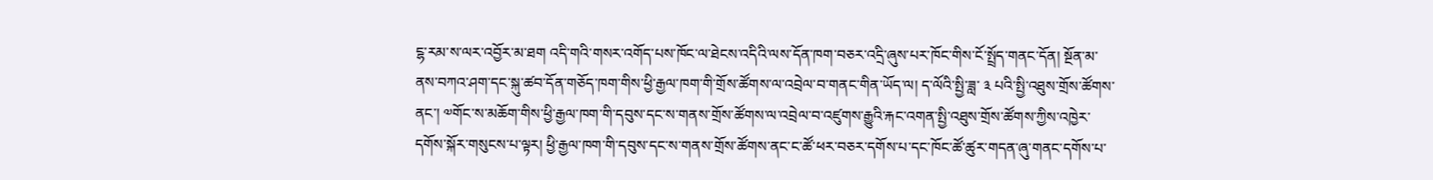ངྷ་རམ་ས་ལར་འབྱོར་མ་ཐག འདི་གའི་གསར་འགོད་པས་ཁོང་ལ་ཐེངས་འདིའི་ལས་དོན་ཁག་བཅར་འདྲི་ཞུས་པར་ཁོང་གིས་ངོ་སྤྲོད་གནང་དོན། སྔོན་མ་ནས་བཀའ་ཤག་དང་སྐུ་ཚབ་དོན་གཅོད་ཁག་གིས་ཕྱི་རྒྱལ་ཁག་གི་གྲོས་ཚོགས་ལ་འབྲེལ་བ་གནང་གིན་ཡོད་ལ། ད་ལོའི་སྤྱི་ཟླ་ ༣ པའི་སྤྱི་འཐུས་གྲོས་ཚོགས་ནང་། ༧གོང་ས་མཆོག་གིས་ཕྱི་རྒྱལ་ཁག་གི་དབུས་དང་ས་གནས་གྲོས་ཚོགས་ལ་འབྲེལ་བ་འཛུགས་རྒྱུའི་རྐང་འགན་སྤྱི་འཐུས་གྲོས་ཚོགས་ཀྱིས་འཁྱེར་དགོས་སྐོར་གསུངས་པ་ལྟར། ཕྱི་རྒྱལ་ཁག་གི་དབུས་དང་ས་གནས་གྲོས་ཚོགས་ནང་ང་ཚོ་ཕར་བཅར་དགོས་པ་དང་ཁོང་ཚོ་ཚུར་གདན་ཞུ་གནང་དགོས་པ་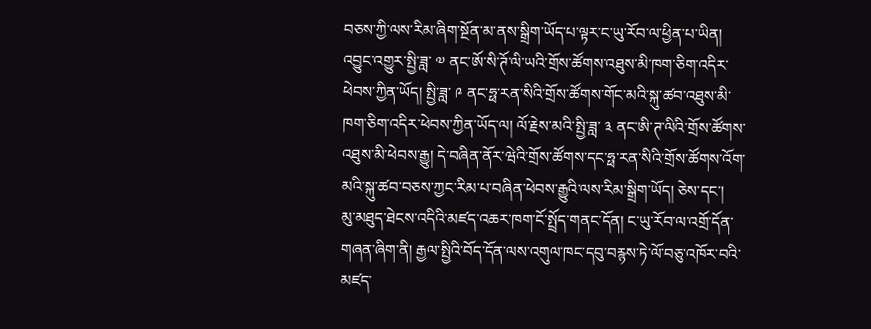བཅས་ཀྱི་ལས་རིམ་ཞིག་སྔོན་མ་ནས་སྒྲིག་ཡོད་པ་ལྟར་ང་ཡུ་རོབ་ལ་ཕྱིན་པ་ཡིན། འབྱུང་འགྱུར་སྤྱི་ཟླ་ ༧ ནང་ཨོ་སི་ཊོ་ལི་ཡའི་གྲོས་ཚོགས་འཐུས་མི་ཁག་ཅིག་འདིར་ཕེབས་ཀྱིན་ཡོད། སྤྱི་ཟླ་ ༩ ནང་ཧྥ་རན་སིའི་གྲོས་ཚོགས་གོང་མའི་སྐུ་ཚབ་འཐུས་མི་ཁག་ཅིག་འདིར་ཕེབས་ཀྱིན་ཡོད་ལ། ལོ་རྗེས་མའི་སྤྱི་ཟླ་ ༣ ནང་ཨི་ཊ་ལིའི་གྲོས་ཚོགས་འཐུས་མི་ཕེབས་རྒྱུ། དེ་བཞིན་ནོར་ཝེའི་གྲོས་ཚོགས་དང་ཧྥ་རན་སིའི་གྲོས་ཚོགས་འོག་མའི་སྐུ་ཚབ་བཅས་ཀྱང་རིམ་པ་བཞིན་ཕེབས་རྒྱུའི་ལས་རིམ་སྒྲིག་ཡོད། ཅེས་དང་།
མུ་མཐུད་ཐེངས་འདིའི་མཛད་འཆར་ཁག་ངོ་སྤྲོད་གནང་དོན། ང་ཡུ་རོབ་ལ་འགྲོ་དོན་གཞན་ཞིག་ནི། རྒྱལ་སྤྱིའི་བོད་དོན་ལས་འགུལ་ཁང་དབུ་བརྙས་ཏེ་ལོ་བཅུ་འཁོར་བའི་མཛད་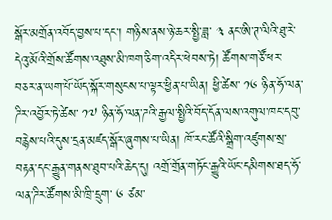སྒོར་མགྲོན་འབོད་བྱས་པ་དང་། གཉིས་ནས་ཉེ་ཆར་སྤྱི་ཟླ་ ༣ ནང་ཨི་ཊ་ལིའི་ཐུ་རེ་དེའུ་མོའི་གྲོས་ཚོགས་འཐུས་མི་ཁག་ཅིག་འདིར་ཕེབས་ཏེ། ཚོགས་གཙོ་ཕར་བཅར་ན་ཡག་པོ་ཡོད་སྐོར་གསུངས་པ་ལྟར་ཕྱིན་པ་ཡིན། ཕྱི་ཚེས་ ༡༦ ཉིན་ཧོ་ལན་ཌིར་འབྱོར་ཏེ་ཚེས་ ༡༧ ཉིན་ཧོ་ལན་ཌའི་རྒྱལ་སྤྱིའི་བོད་དོན་ལས་འགུལ་ཁང་དབུ་བརྙེས་པའི་དུས་དྲན་མཛད་སྒོར་ཞུགས་པ་ཡིན། ཁོ་རང་ཚོའི་སྒྲིག་འཛུགས་སྲ་བརྟན་དང་རྒྱུན་གནས་ཐུབ་པའི་ཆེད་དུ། འགྲོ་གྲོན་གཏོང་རྒྱུའི་ཡོང་དམིགས་ཐད་ཧོ་ལན་ཌིར་ཚོགས་མི་ཁྲི་དྲུག་ ༦ ཙམ་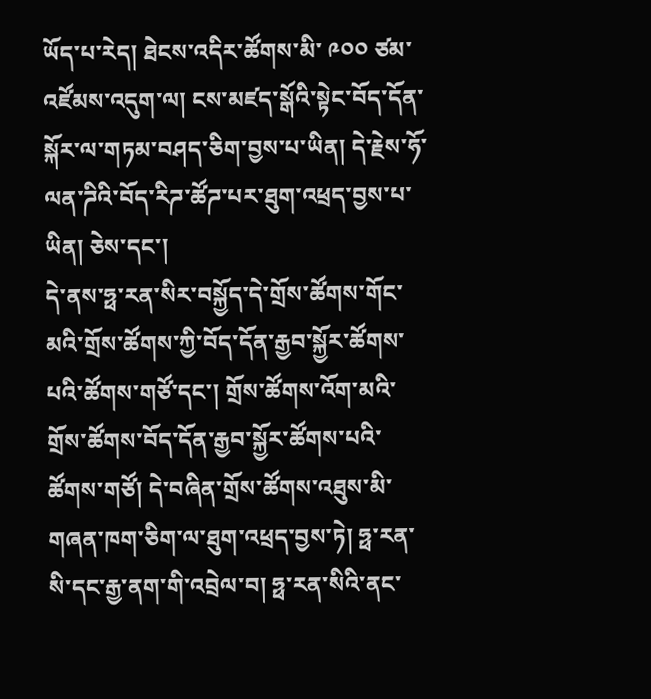ཡོད་པ་རེད། ཐེངས་འདིར་ཚོགས་མི་ ༩༠༠ ཙམ་འཛོམས་འདུག་ལ། ངས་མཛད་སྒོའི་སྟེང་བོད་དོན་སྐོར་ལ་གཏམ་བཤད་ཅིག་བྱས་པ་ཡིན། དེ་རྗེས་ཧོ་ལན་ཌིའི་བོད་རིཌ་ཚོཌ་པར་ཐུག་འཕྲད་བྱས་པ་ཡིན། ཅེས་དང་།
དེ་ནས་ཧྥ་རན་སིར་བསྐྱོད་དེ་གྲོས་ཚོགས་གོང་མའི་གྲོས་ཚོགས་ཀྱི་བོད་དོན་རྒྱབ་སྐྱོར་ཚོགས་པའི་ཚོགས་གཙོ་དང་། གྲོས་ཚོགས་འོག་མའི་གྲོས་ཚོགས་བོད་དོན་རྒྱབ་སྐྱོར་ཚོགས་པའི་ཚོགས་གཙོ། དེ་བཞིན་གྲོས་ཚོགས་འཐུས་མི་གཞན་ཁག་ཅིག་ལ་ཐུག་འཕྲད་བྱས་ཏེ། ཧྥ་རན་སི་དང་རྒྱ་ནག་གི་འབྲེལ་བ། ཧྥ་རན་སིའི་ནང་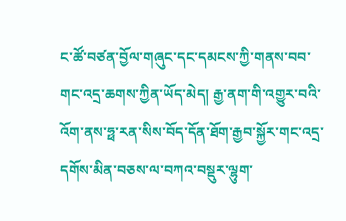ང་ཚོ་བཙན་བྱོལ་གཞུང་དང་དམངས་ཀྱི་གནས་བབ་གང་འདྲ་ཆགས་ཀྱིན་ཡོད་མེད། རྒྱ་ནག་གི་འགྱུར་བའི་འོག་ནས་ཧྥ་རན་སིས་བོད་དོན་ཐོག་རྒྱབ་སྐྱོར་གང་འདྲ་དགོས་མིན་བཅས་ལ་བཀའ་བསྡུར་ལྷུག་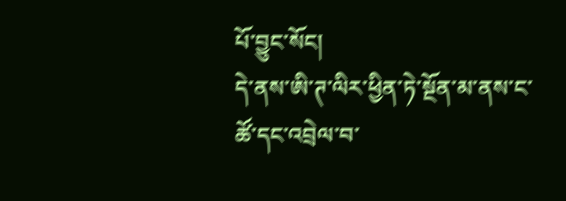པོ་བྱུང་སོང།
དེ་ནས་ཨི་ཊ་ལིར་ཕྱིན་ཏེ་སྔོན་མ་ནས་ང་ཚོ་དང་འབྲེལ་བ་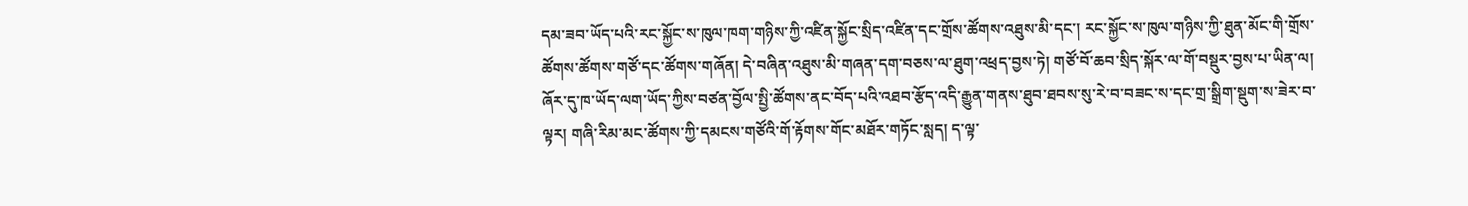དམ་ཟབ་ཡོད་པའི་རང་སྐྱོང་ས་ཁུལ་ཁག་གཉིས་ཀྱི་འཛིན་སྐྱོང་སྲིད་འཛིན་དང་གྲོས་ཚོགས་འཐུས་མི་དང་། རང་སྐྱོང་ས་ཁུལ་གཉིས་ཀྱི་ཐུན་མོང་གི་གྲོས་ཚོགས་ཚོགས་གཙོ་དང་ཚོགས་གཞོན། དེ་བཞིན་འཐུས་མི་གཞན་དག་བཅས་ལ་ཐུག་འཕྲད་བྱས་ཏེ། གཙོ་བོ་ཆབ་སྲིད་སྐོར་ལ་གོ་བསྡུར་བྱས་པ་ཡིན་ལ། ཞོར་དུ་ཁ་ཡོད་ལག་ཡོད་ཀྱིས་བཙན་བྱོལ་སྤྱི་ཚོགས་ནང་བོད་པའི་འཐབ་རྩོད་འདི་རྒྱུན་གནས་ཐུབ་ཐབས་སུ་རེ་བ་བཟང་ས་དང་གྲ་སྒྲིག་སྡུག་ས་ཟེར་བ་ལྟར། གཞི་རིམ་མང་ཚོགས་ཀྱི་དམངས་གཙོའི་གོ་རྟོགས་གོང་མཐོར་གཏོང་སླད། ད་ལྟ་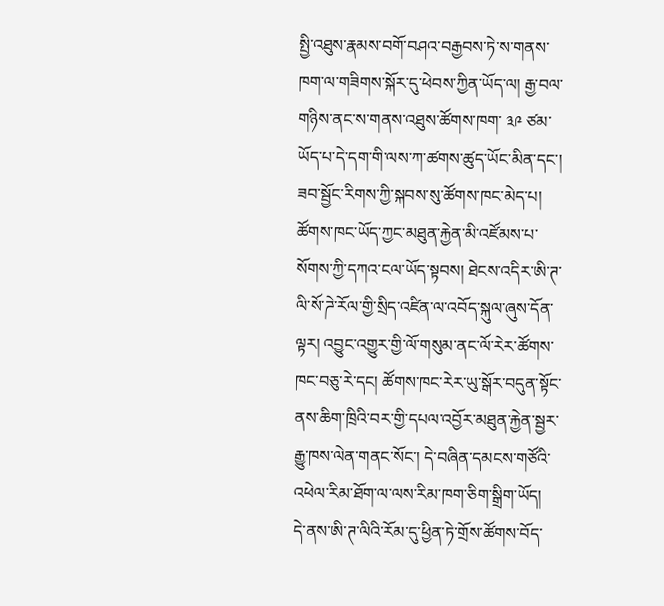སྤྱི་འཐུས་རྣམས་བགོ་བཤའ་བརྒྱབས་ཏེ་ས་གནས་ཁག་ལ་གཟིགས་སྐོར་དུ་ཕེབས་ཀྱིན་ཡོད་ལ། རྒྱ་བལ་གཉིས་ནང་ས་གནས་འཐུས་ཚོགས་ཁག་ ༣༩ ཙམ་ཡོད་པ་དེ་དག་གི་ལས་ཀ་ཚགས་ཚུད་ཡོང་མིན་དང་། ཟབ་སྦྱོང་རིགས་ཀྱི་སྐབས་སུ་ཚོགས་ཁང་མེད་པ། ཚོགས་ཁང་ཡོད་ཀྱང་མཐུན་རྐྱེན་མི་འཛོམས་པ་སོགས་ཀྱི་དཀའ་ངལ་ཡོད་སྟབས། ཐེངས་འདིར་ཨི་ཊ་ལི་སོ་ཌེ་རོལ་གྱི་སྲིད་འཛིན་ལ་འབོད་སྐུལ་ཞུས་དོན་ལྟར། འབྱུང་འགྱུར་གྱི་ལོ་གསུམ་ནང་ལོ་རེར་ཚོགས་ཁང་བཅུ་རེ་དང། ཚོགས་ཁང་རེར་ཡུ་སྒོར་བདུན་སྟོང་ནས་ཆིག་ཁྲིའི་བར་གྱི་དཔལ་འབྱོར་མཐུན་རྐྱེན་སྦྱར་རྒྱུ་ཁས་ལེན་གནང་སོང་། དེ་བཞིན་དམངས་གཙོའི་འཕེལ་རིམ་ཐོག་ལ་ལས་རིམ་ཁག་ཅིག་སྒྲིག་ཡོད།
དེ་ནས་ཨི་ཊ་ལིའི་རོམ་དུ་ཕྱིན་ཏེ་གྲོས་ཚོགས་བོད་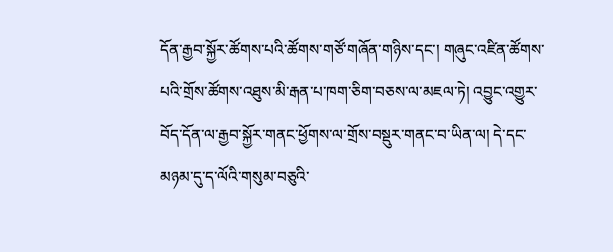དོན་རྒྱབ་སྐྱོར་ཚོགས་པའི་ཚོགས་གཙོ་གཞོན་གཉིས་དང་། གཞུང་འཛིན་ཚོགས་པའི་གྲོས་ཚོགས་འཐུས་མི་རྒན་པ་ཁག་ཅིག་བཅས་ལ་མཇལ་ཏེ། འབྱུང་འགྱུར་བོད་དོན་ལ་རྒྱབ་སྐྱོར་གནང་ཕྱོགས་ལ་གྲོས་བསྡུར་གནང་བ་ཡིན་ལ། དེ་དང་མཉམ་དུ་ད་ལོའི་གསུམ་བཅུའི་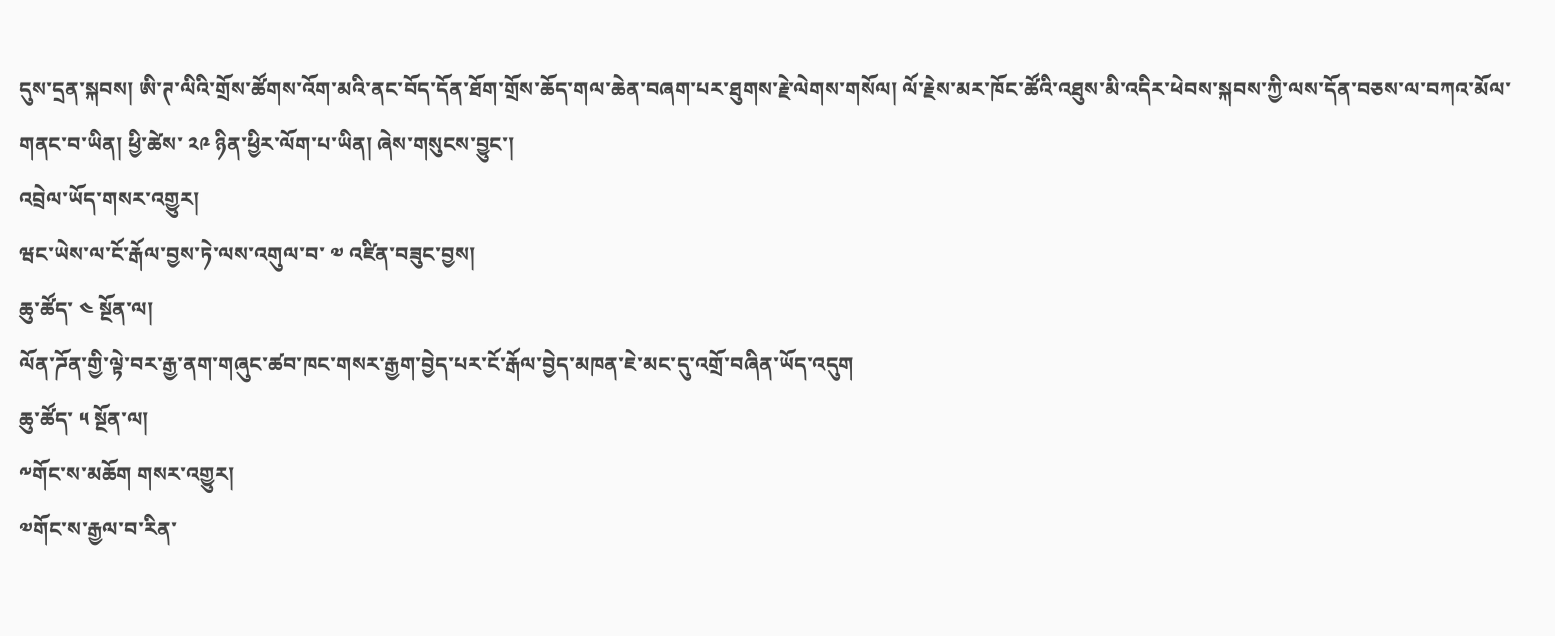དུས་དྲན་སྐབས། ཨི་ཊ་ལིའི་གྲོས་ཚོགས་འོག་མའི་ནང་བོད་དོན་ཐོག་གྲོས་ཆོད་གལ་ཆེན་བཞག་པར་ཐུགས་རྗེ་ལེགས་གསོལ། ལོ་རྗེས་མར་ཁོང་ཚོའི་འཐུས་མི་འདིར་ཕེབས་སྐབས་ཀྱི་ལས་དོན་བཅས་ལ་བཀའ་མོལ་གནང་བ་ཡིན། ཕྱི་ཚེས་ ༢༩ ཉིན་ཕྱིར་ལོག་པ་ཡིན། ཞེས་གསུངས་བྱུང་།
འབྲེལ་ཡོད་གསར་འགྱུར།
ཝང་ཡེས་ལ་ངོ་རྒོལ་བྱས་ཏེ་ལས་འགུལ་བ་ ༧ འཛིན་བཟུང་བྱས།
ཆུ་ཚོད་ ༤ སྔོན་ལ།
ལོན་ཌོན་གྱི་ལྟེ་བར་རྒྱ་ནག་གཞུང་ཚབ་ཁང་གསར་རྒྱག་བྱེད་པར་ངོ་རྒོལ་བྱེད་མཁན་ཇེ་མང་དུ་འགྲོ་བཞིན་ཡོད་འདུག
ཆུ་ཚོད་ ༥ སྔོན་ལ།
༸གོང་ས་མཆོག གསར་འགྱུར།
༧གོང་ས་རྒྱལ་བ་རིན་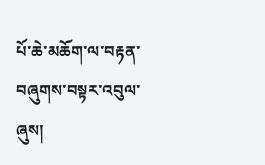པོ་ཆེ་མཆོག་ལ་བརྟན་བཞུགས་བསྟར་འབུལ་ཞུས།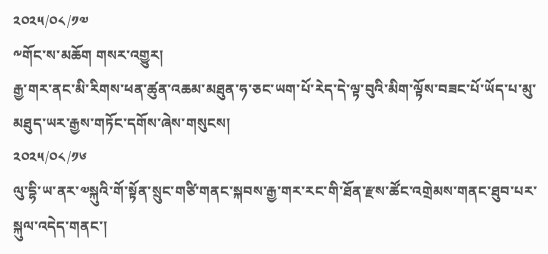༢༠༢༥/༠༨/༡༧
༸གོང་ས་མཆོག གསར་འགྱུར།
རྒྱ་གར་ནང་མི་རིགས་ཕན་ཚུན་འཆམ་མཐུན་ཧ་ཅང་ཡག་པོ་རེད་དེ་ལྟ་བུའི་མིག་ལྟོས་བཟང་པོ་ཡོད་པ་མུ་མཐུད་ཡར་རྒྱས་གཏོང་དགོས་ཞེས་གསུངས།
༢༠༢༥/༠༨/༡༦
ལུ་དྷི་ཡ་ནར་༧སྐུའི་གོ་སྟོན་སྲུང་གཙི་གནང་སྐབས་རྒྱ་གར་རང་གི་ཐོན་རྫས་ཚོང་འགྲེམས་གནང་ཐུབ་པར་སྐུལ་འདེད་གནང་།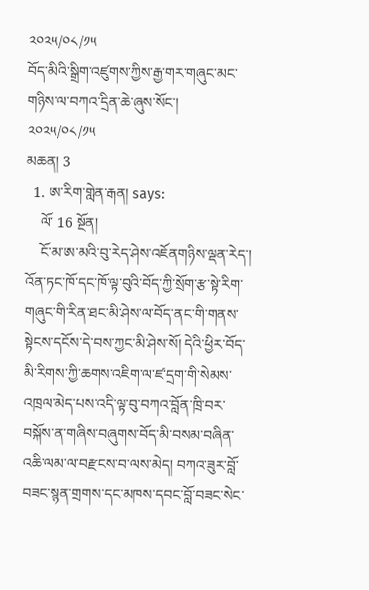༢༠༢༥/༠༨/༡༥
བོད་མིའི་སྒྲིག་འཛུགས་ཀྱིས་རྒྱ་གར་གཞུང་མང་གཉིས་ལ་བཀའ་དྲིན་ཆེ་ཞུས་སོང་།
༢༠༢༥/༠༨/༡༥
མཆན། 3
  1. ཨ་རིག་གླེན་རྒན། says:
    ལོ་ 16 སྔོན།
    ངོ་མ་ཨ་མའི་བུ་རེད་ཤེས་འཇོནགཉིས་ལྡན་རེད་། འོན་ཏང་ཁོ་དང་ཁོ་ལྟ་བུའི་བོད་ཀྱི་སྲོག་རྩ་སྟེ་རིག་གཞུང་གི་རིན་ཐང་མི་ཤེས་ལ་བོད་ནང་གི་གནས་སྟེངས་དངོས་དེ་བས་ཀྱང་མི་ཤེས་སོ། དེའི་ཕྱིར་བོད་མི་རིགས་ཀྱི་ཆགས་འཇིག་ལ་ཛ་དྲག་གི་སེམས་འཁྲལ་མེད་པས་འདི་ལྟ་བུ་བཀའ་བློན་ཁྲི་བར་བསྐོས་ན་གཞིས་བཞུགས་བོད་མི་བསམ་བཞིན་འཆི་ལམ་ལ་བརྫངས་བ་ལས་མེད། བཀའ་ཟུར་བློ་བཟང་སྙན་གྲགས་དང་མཁས་དབང་བློ་བཟང་སེང་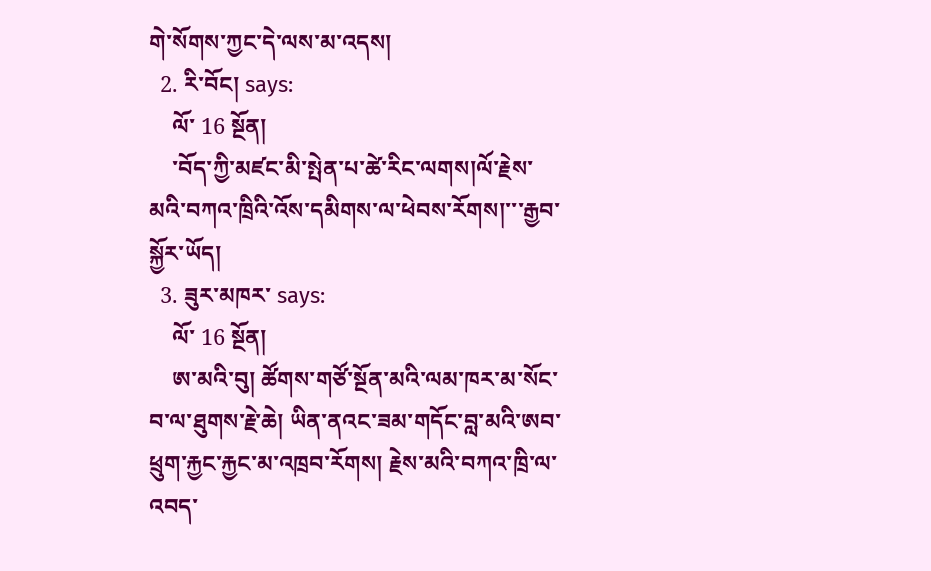གེ་སོགས་ཀྱང་དེ་ལས་མ་འདས།
  2. རི་བོང། says:
    ལོ་ 16 སྔོན།
    ་བོད་ཀྱི་མཛང་མི་སྤེན་པ་ཚེ་རིང་ལགས།ལོ་རྗེས་མའི་བཀའ་ཁྲིའི་འོས་དམིགས་ལ་ཕེབས་རོགས།་་་རྒྱབ་སྐྱོར་ཡོད།
  3. ཟུར་མཁར་ says:
    ལོ་ 16 སྔོན།
    ཨ་མའི་བུ། ཚོགས་གཙོ་སྔོན་མའི་ལམ་ཁར་མ་སོང་བ་ལ་ཐུགས་རྗེ་ཆེ། ཡིན་ནའང་ཟམ་གདོང་བླ་མའི་ཨབ་ཕྲུག་རྐྱང་རྐྱང་མ་འཁྲབ་རོགས། རྗེས་མའི་བཀའ་ཁྲི་ལ་འབད་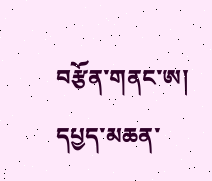བརྩོན་གནང་ཨ།
དཔྱད་མཆན་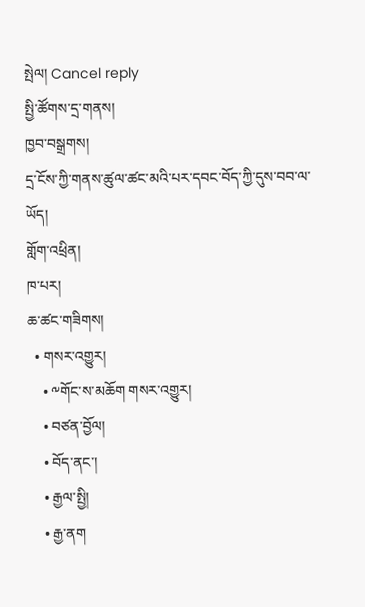སྤེལ། Cancel reply
སྤྱི་ཚོགས་དྲ་གནས།
ཁྱབ་བསྒྲགས།
དྲ་ངོས་ཀྱི་གནས་ཚུལ་ཚང་མའི་པར་དབང་བོད་ཀྱི་དུས་བབ་ལ་ཡོད།
གློག་འཕྲིན།
ཁ་པར།
ཆ་ཚང་གཟིགས།
  • གསར་འགྱུར།
    • ༸གོང་ས་མཆོག གསར་འགྱུར།
    • བཙན་བྱོལ།
    • བོད་ནང་།
    • རྒྱལ་སྤྱི།
    • རྒྱ་ནག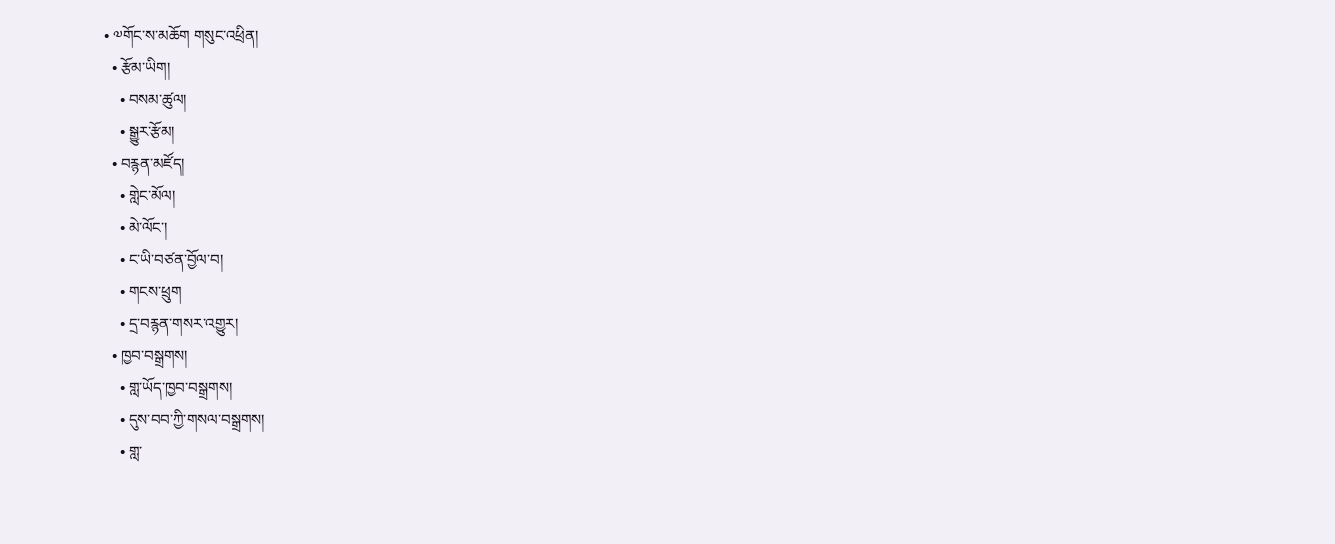• ༧གོང་ས་མཆོག གསུང་འཕྲིན།
  • རྩོམ་ཡིག།
    • བསམ་ཚུལ།
    • སྒྱུར་རྩོམ།
  • བརྙན་མཛོད།
    • གླེང་མོལ།
    • མེ་ལོང་།
    • ང་ཡི་བཙན་བྱོལ་བ།
    • གངས་ཕྲུག
    • དྲ་བརྙན་གསར་འགྱུར།
  • ཁྱབ་བསྒྲགས།
    • གླ་ཡོད་ཁྱབ་བསྒྲགས།
    • དུས་བབ་ཀྱི་གསལ་བསྒྲགས།
    • གླ་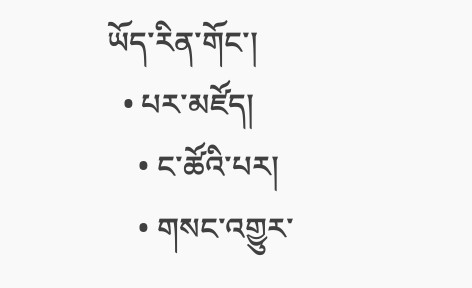ཡོད་རིན་གོང་།
  • པར་མཛོད།
    • ང་ཚོའི་པར།
    • གསང་འགྱུར་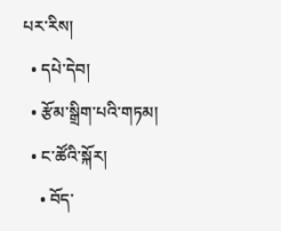པར་རིས།
  • དཔེ་དེབ།
  • རྩོམ་སྒྲིག་པའི་གཏམ།
  • ང་ཚོའི་སྐོར།
    • བོད་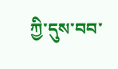ཀྱི་དུས་བབ་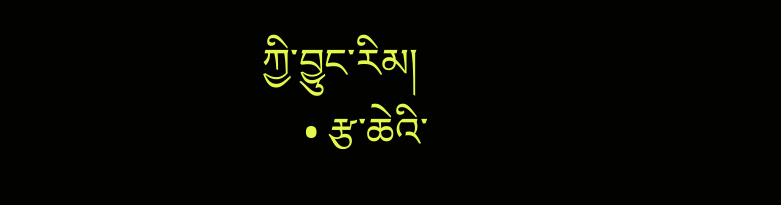ཀྱི་བྱུང་རིམ།
    • རྩ་ཆེའི་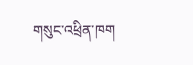གསུང་འཕྲིན་ཁག